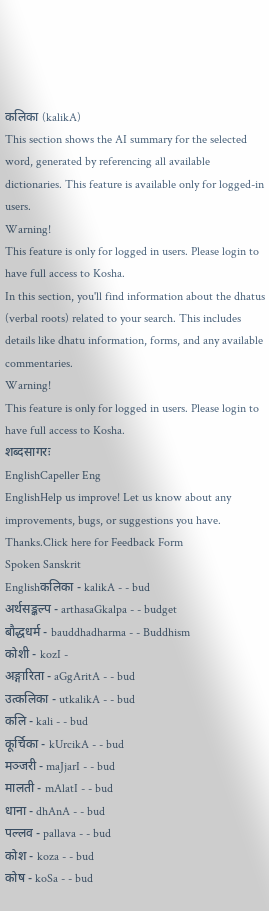कलिका (kalikA)
This section shows the AI summary for the selected word, generated by referencing all available dictionaries. This feature is available only for logged-in users.
Warning!
This feature is only for logged in users. Please login to have full access to Kosha.
In this section, you'll find information about the dhatus (verbal roots) related to your search. This includes details like dhatu information, forms, and any available commentaries.
Warning!
This feature is only for logged in users. Please login to have full access to Kosha.
शब्दसागरः
EnglishCapeller Eng
EnglishHelp us improve! Let us know about any improvements, bugs, or suggestions you have. Thanks.Click here for Feedback Form
Spoken Sanskrit
Englishकलिका - kalikA - - bud
अर्थसङ्कल्प - arthasaGkalpa - - budget
बौद्धधर्म - bauddhadharma - - Buddhism
कोशी - kozI -
अङ्गारिता - aGgAritA - - bud
उत्कलिका - utkalikA - - bud
कलि - kali - - bud
कूर्चिका - kUrcikA - - bud
मञ्जरी - maJjarI - - bud
मालती - mAlatI - - bud
धाना - dhAnA - - bud
पल्लव - pallava - - bud
कोश - koza - - bud
कोष - koSa - - bud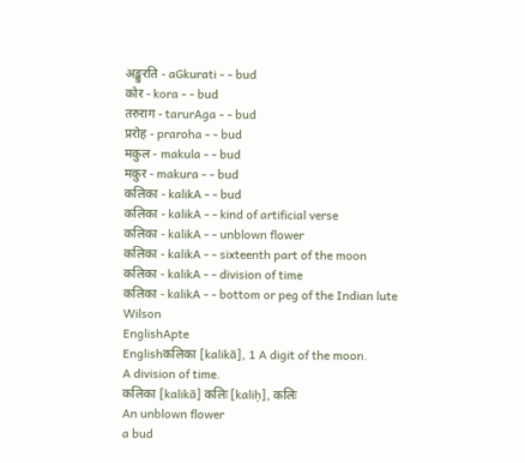अङ्कुरति - aGkurati - - bud
कोर - kora - - bud
तरुराग - tarurAga - - bud
प्ररोह - praroha - - bud
मकुल - makula - - bud
मकुर - makura - - bud
कलिका - kalikA - - bud
कलिका - kalikA - - kind of artificial verse
कलिका - kalikA - - unblown flower
कलिका - kalikA - - sixteenth part of the moon
कलिका - kalikA - - division of time
कलिका - kalikA - - bottom or peg of the Indian lute
Wilson
EnglishApte
Englishकलिका [kalikā], 1 A digit of the moon.
A division of time.
कलिका [kalikā] कलिः [kaliḥ], कलिः
An unblown flower
a bud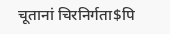चूतानां चिरनिर्गता$पि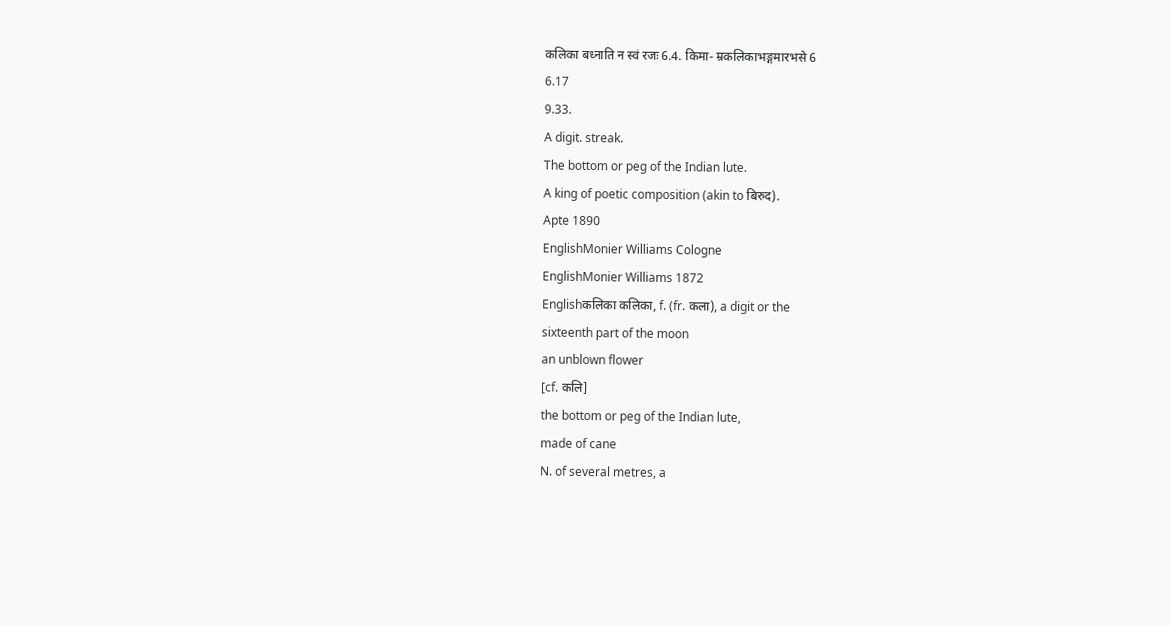कलिका बध्नाति न स्वं रजः 6.4. किमा- म्रकलिकाभङ्गमारभसे 6
6.17
9.33.
A digit. streak.
The bottom or peg of the Indian lute.
A king of poetic composition (akin to बिरुद).
Apte 1890
EnglishMonier Williams Cologne
EnglishMonier Williams 1872
Englishकलिका कलिका, f. (fr. कला), a digit or the
sixteenth part of the moon
an unblown flower
[cf. कलि]
the bottom or peg of the Indian lute,
made of cane
N. of several metres, a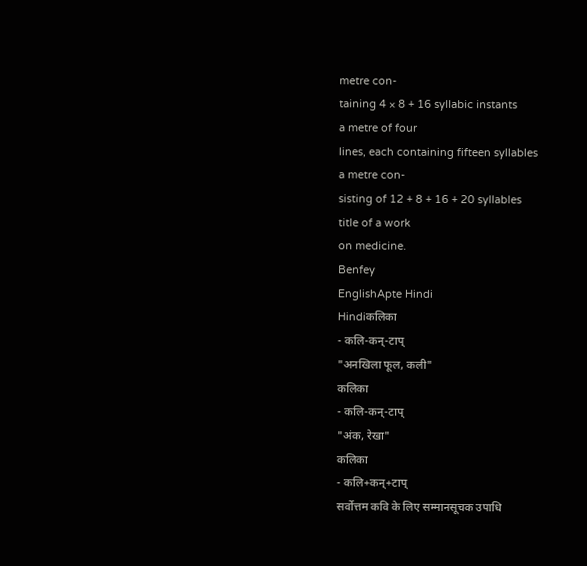metre con-
taining 4 × 8 + 16 syllabic instants
a metre of four
lines, each containing fifteen syllables
a metre con-
sisting of 12 + 8 + 16 + 20 syllables
title of a work
on medicine.
Benfey
EnglishApte Hindi
Hindiकलिका
- कलि-कन्-टाप्
"अनखिला फूल, कली"
कलिका
- कलि-कन्-टाप्
"अंक, रेखा"
कलिका
- कलि+कन्+टाप्
सर्वोत्तम कवि के लिए सम्मानसूचक उपाधि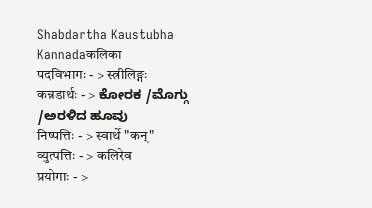Shabdartha Kaustubha
Kannadaकलिका
पदविभागः - > स्त्रीलिङ्गः
कन्नडार्थः - > ಕೋರಕ /ಮೊಗ್ಗು /ಅರಳಿದ ಹೂವು
निष्पत्तिः - > स्वार्थे "कन्"
व्युत्पत्तिः - > कलिरेव
प्रयोगाः - >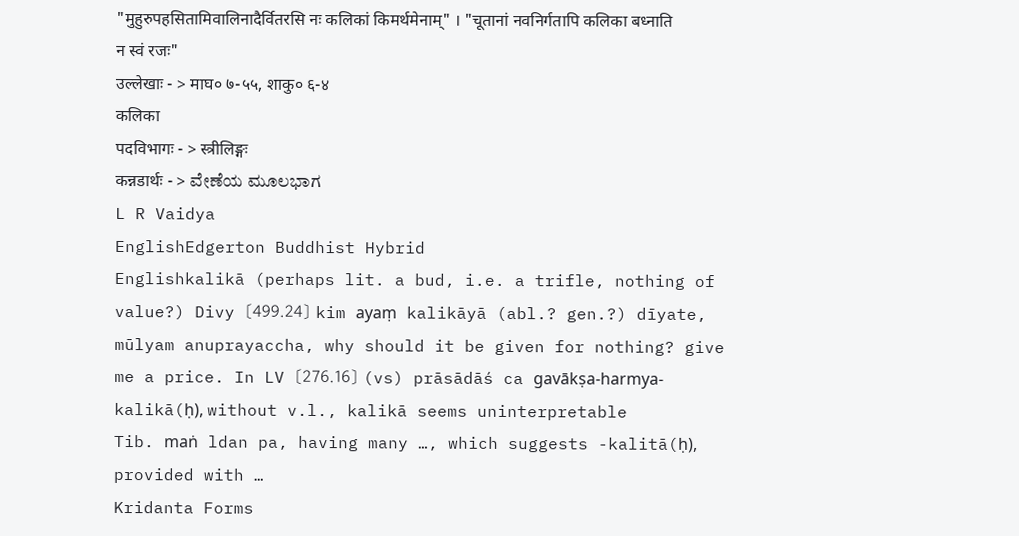"मुहुरुपहसितामिवालिनादैर्वितरसि नः कलिकां किमर्थमेनाम्" । "चूतानां नवनिर्गतापि कलिका बध्नाति न स्वं रजः"
उल्लेखाः - > माघ० ७-५५, शाकु० ६-४
कलिका
पदविभागः - > स्त्रीलिङ्गः
कन्नडार्थः - > ವೇಣೆಯ ಮೂಲಭಾಗ
L R Vaidya
EnglishEdgerton Buddhist Hybrid
Englishkalikā (perhaps lit. a bud, i.e. a trifle, nothing of value?) Divy 〔499.24〕 kim ayaṃ kalikāyā (abl.? gen.?) dīyate, mūlyam anuprayaccha, why should it be given for nothing? give me a price. In LV 〔276.16〕 (vs) prāsādāś ca gavākṣa-harmya-kalikā(ḥ), without v.l., kalikā seems uninterpretable
Tib. maṅ ldan pa, having many …, which suggests -kalitā(ḥ), provided with …
Kridanta Forms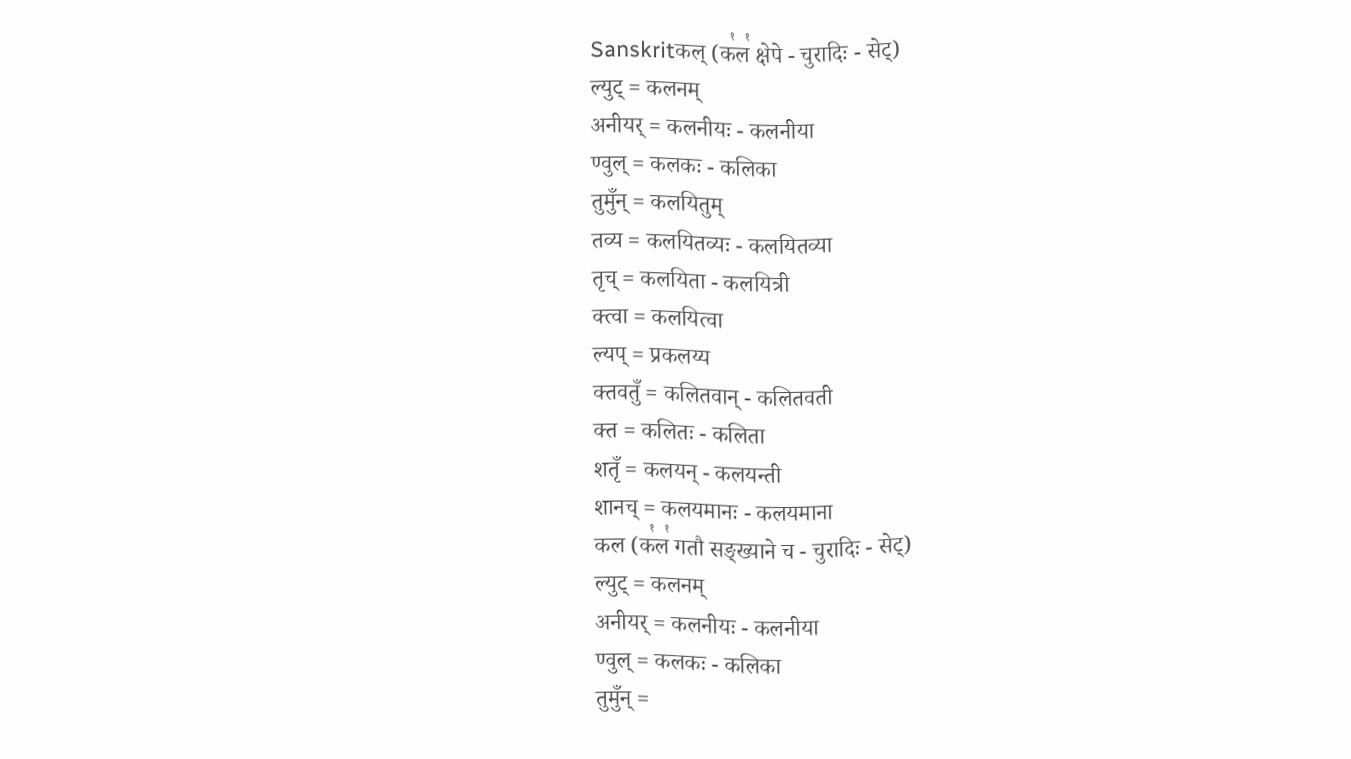Sanskritकल् (क꣡ल꣡ क्षेपे - चुरादिः - सेट्)
ल्युट् = कलनम्
अनीयर् = कलनीयः - कलनीया
ण्वुल् = कलकः - कलिका
तुमुँन् = कलयितुम्
तव्य = कलयितव्यः - कलयितव्या
तृच् = कलयिता - कलयित्री
क्त्वा = कलयित्वा
ल्यप् = प्रकलय्य
क्तवतुँ = कलितवान् - कलितवती
क्त = कलितः - कलिता
शतृँ = कलयन् - कलयन्ती
शानच् = कलयमानः - कलयमाना
कल (क꣡ल꣡ गतौ सङ्ख्याने च - चुरादिः - सेट्)
ल्युट् = कलनम्
अनीयर् = कलनीयः - कलनीया
ण्वुल् = कलकः - कलिका
तुमुँन् =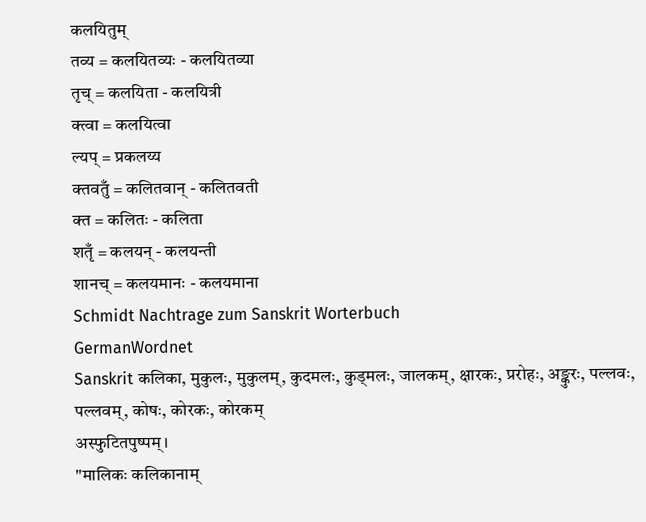कलयितुम्
तव्य = कलयितव्यः - कलयितव्या
तृच् = कलयिता - कलयित्री
क्त्वा = कलयित्वा
ल्यप् = प्रकलय्य
क्तवतुँ = कलितवान् - कलितवती
क्त = कलितः - कलिता
शतृँ = कलयन् - कलयन्ती
शानच् = कलयमानः - कलयमाना
Schmidt Nachtrage zum Sanskrit Worterbuch
GermanWordnet
Sanskrit कलिका, मुकुलः, मुकुलम्, कुदमलः, कुड्मलः, जालकम्, क्षारकः, प्ररोहः, अङ्कुरः, पल्लवः, पल्लवम्, कोषः, कोरकः, कोरकम्
अस्फुटितपुष्पम्।
"मालिकः कलिकानाम्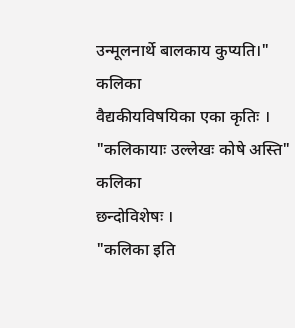उन्मूलनार्थे बालकाय कुप्यति।"
कलिका
वैद्यकीयविषयिका एका कृतिः ।
"कलिकायाः उल्लेखः कोषे अस्ति"
कलिका
छन्दोविशेषः ।
"कलिका इति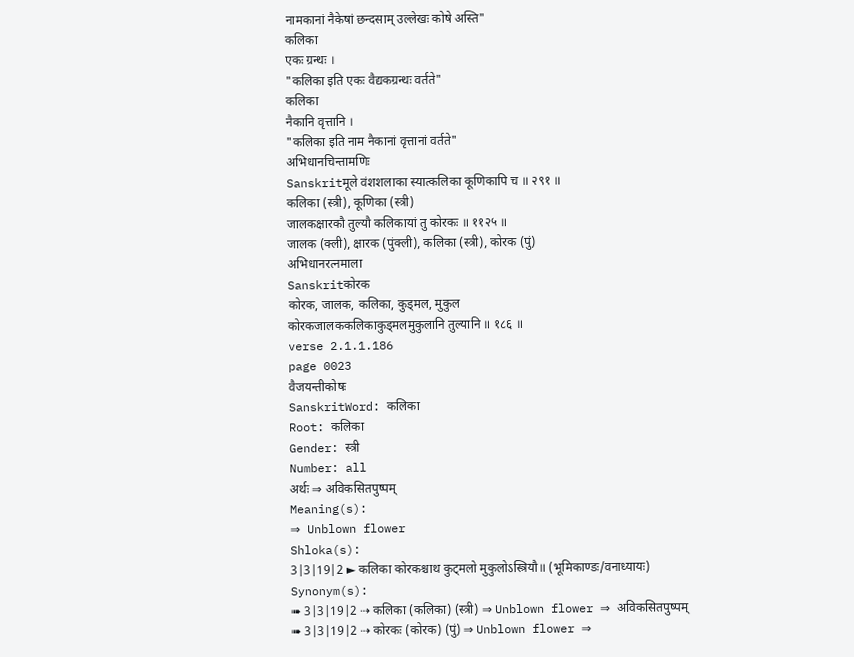नामकानां नैकेषां छन्दसाम् उल्लेखः कोषे अस्ति"
कलिका
एकः ग्रन्थः ।
"कलिका इति एकः वैद्यकग्रन्थः वर्तते"
कलिका
नैकानि वृत्तानि ।
"कलिका इति नाम नैकानां वृत्तानां वर्तते"
अभिधानचिन्तामणिः
Sanskritमूले वंशशलाका स्यात्कलिका कूणिकापि च ॥ २९१ ॥
कलिका (स्त्री), कूणिका (स्त्री)
जालकक्षारकौ तुल्यौ कलिकायां तु कोरकः ॥ ११२५ ॥
जालक (क्ली), क्षारक (पुंक्ली), कलिका (स्त्री), कोरक (पुं)
अभिधानरत्नमाला
Sanskritकोरक
कोरक, जालक, कलिका, कुड्मल, मुकुल
कोरकजालककलिकाकुड्मलमुकुलानि तुल्यानि ॥ १८६ ॥
verse 2.1.1.186
page 0023
वैजयन्तीकोषः
SanskritWord: कलिका
Root: कलिका
Gender: स्त्री
Number: all
अर्थः ⇒ अविकसितपुष्पम्
Meaning(s):
⇒ Unblown flower
Shloka(s):
3|3|19|2 ► कलिका कोरकश्चाथ कुट्मलो मुकुलोऽस्त्रियौ॥ (भूमिकाण्डः/वनाध्यायः)
Synonym(s):
➠ 3|3|19|2 ⇢ कलिका (कलिका) (स्त्री) ⇒ Unblown flower ⇒ अविकसितपुष्पम्
➠ 3|3|19|2 ⇢ कोरकः (कोरक) (पुं) ⇒ Unblown flower ⇒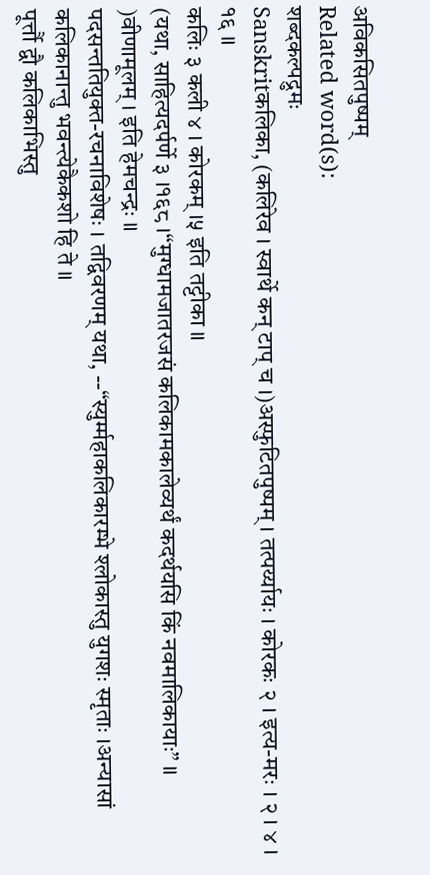अविकसितपुष्पम्
Related word(s):
शब्दकल्पद्रुमः
Sanskritकलिका, (कलिरेव । स्वार्थे कन् टाप् च ।)अस्फुटितपुष्पम् । तत्पर्य्यायः । कोरकः २ । इत्य-मरः । २ । ४ । १६ ॥
कलिः ३ कली ४ । कोरकम् ।५ इति तट्टीका ॥
(यथा, साहित्यदर्पर्णे ३ ।१६८ ।“मुग्धामजातरजसं कलिकामकालेव्यर्थं कदर्थयसि किं नवमालिकायाः” ॥
)वीणामूलम् । इति हेमचन्द्रः ॥
पदसन्ततियुक्त-रचनाविशेषः । तद्विवरणम् यथा, --“स्युर्म्महाकलिकारम्भे श्लोकास्तु युगशः स्मृताः ।अन्यासां कलिकानान्तु भवन्त्येकैकशो हि ते ॥
पूर्त्तौ द्वौ कलिकाभिस्तु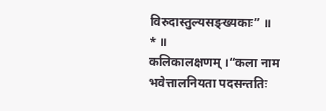विरुदास्तुल्यसङ्ख्यकाः” ॥
* ॥
कलिकालक्षणम् ।“कला नाम भवेत्तालनियता पदसन्ततिः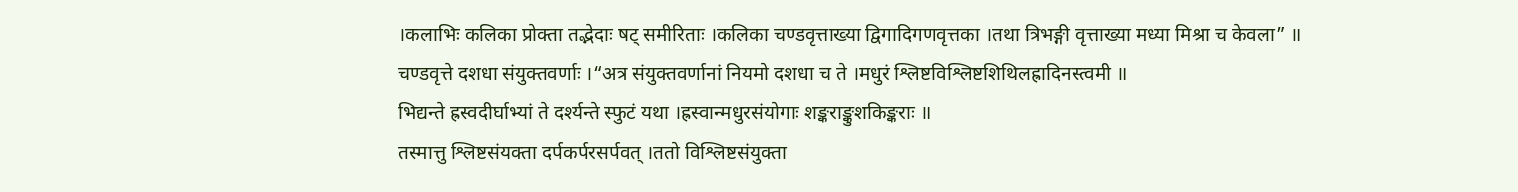।कलाभिः कलिका प्रोक्ता तद्भेदाः षट् समीरिताः ।कलिका चण्डवृत्ताख्या द्विगादिगणवृत्तका ।तथा त्रिभङ्गी वृत्ताख्या मध्या मिश्रा च केवला” ॥
चण्डवृत्ते दशधा संयुक्तवर्णाः ।“अत्र संयुक्तवर्णानां नियमो दशधा च ते ।मधुरं श्लिष्टविश्लिष्टशिथिलह्रादिनस्त्वमी ॥
भिद्यन्ते ह्रस्वदीर्घाभ्यां ते दर्श्यन्ते स्फुटं यथा ।ह्रस्वान्मधुरसंयोगाः शङ्कराङ्कुशकिङ्कराः ॥
तस्मात्तु श्लिष्टसंयक्ता दर्पकर्परसर्पवत् ।ततो विश्लिष्टसंयुक्ता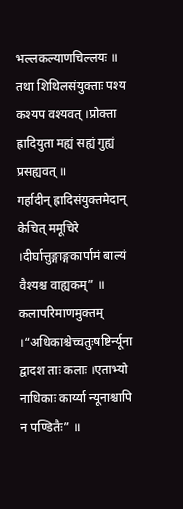भल्लकल्याणचिल्लयः ॥
तथा शिथिलसंयुक्ताः पश्य कश्यप वश्यवत् ।प्रोक्ता ह्रादियुता मह्यं सह्यं गुह्यं प्रसह्यवत् ॥
गर्हादीन् ह्रादिसंयुक्तमेदान् केचित् ममूचिरे ।दीर्घात्तुङ्गाङ्गकार्पामं बाल्यं वैश्यश्च वाह्यकम्” ॥
कलापरिमाणमुक्तम् ।“अधिकाश्चेच्चतुःषष्टिर्न्यूना द्वादश ताः कलाः ।एताभ्यो नाधिकाः कार्य्या न्यूनाश्चापि न पण्डितैः” ॥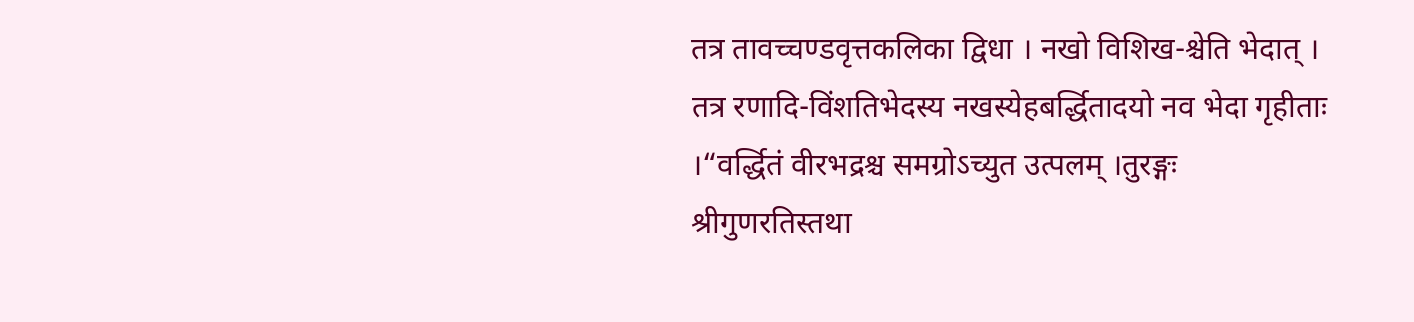तत्र तावच्चण्डवृत्तकलिका द्विधा । नखो विशिख-श्चेति भेदात् । तत्र रणादि-विंशतिभेदस्य नखस्येहबर्द्धितादयो नव भेदा गृहीताः ।“वर्द्धितं वीरभद्रश्च समग्रोऽच्युत उत्पलम् ।तुरङ्गः श्रीगुणरतिस्तथा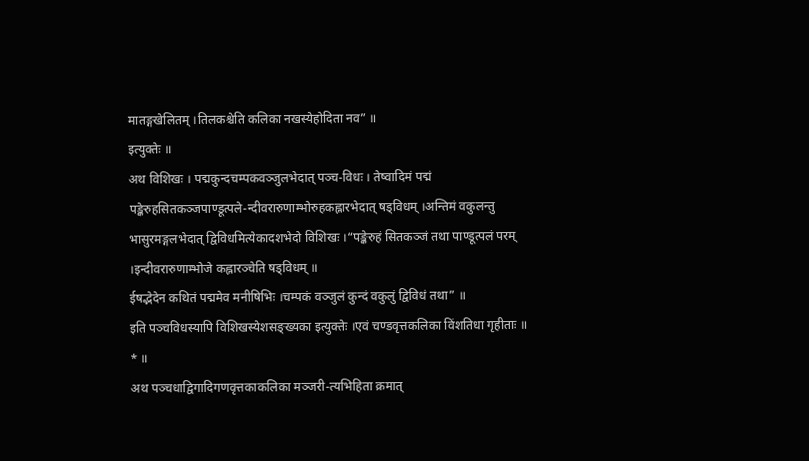मातङ्गखेलितम् ।तिलकश्चेति कलिका नखस्येहोदिता नव” ॥
इत्युक्तेः ॥
अथ विशिखः । पद्मकुन्दचम्पकवञ्जुलभेदात् पञ्च-विधः । तेष्वादिमं पद्मं पङ्केरुहसितकञ्जपाण्डूत्पले-न्दीवरारुणाम्भोरुहकह्लारभेदात् षड्विधम् ।अन्तिमं वकुलन्तु भासुरमङ्गलभेदात् द्विविधमित्येकादशभेदो विशिखः ।“पङ्केरुहं सितकञ्जं तथा पाण्डूत्पलं परम् ।इन्दीवरारुणाम्भोजे कह्लारञ्चेति षड्विधम् ॥
ईषद्भेदेन कथितं पद्ममेव मनीषिभिः ।चम्पकं वञ्जुलं कुन्दं वकुलुं द्विविधं तथा” ॥
इति पञ्चविधस्यापि विशिखस्येशसङ्ख्यका इत्युक्तेः ।एवं चण्डवृत्तकलिका विंशतिधा गृहीताः ॥
* ॥
अथ पञ्चधाद्विगादिगणवृत्तकाकलिका मञ्जरी-त्यभिहिता क्रमात्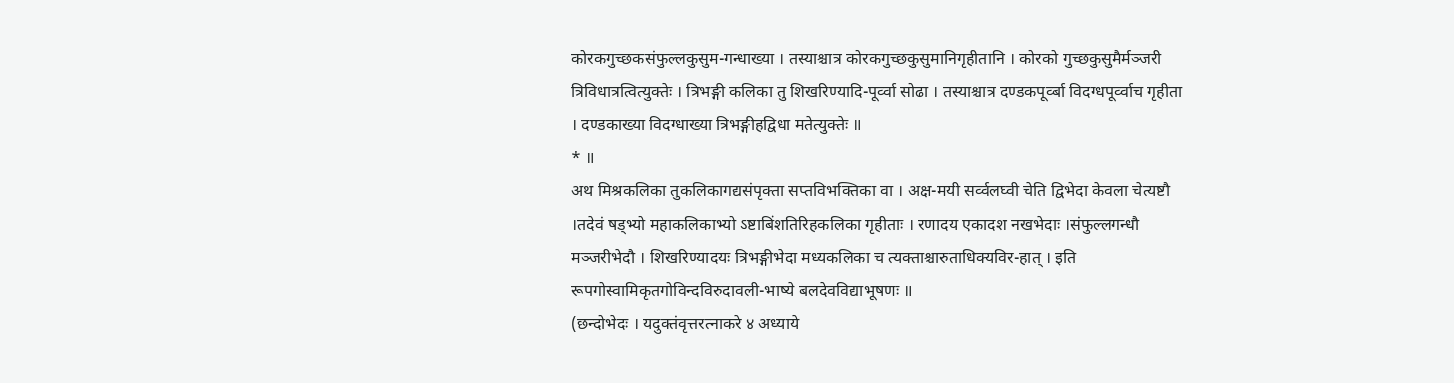कोरकगुच्छकसंफुल्लकुसुम-गन्धाख्या । तस्याश्चात्र कोरकगुच्छकुसुमानिगृहीतानि । कोरको गुच्छकुसुमैर्मञ्जरी त्रिविधात्रत्वित्युक्तेः । त्रिभङ्गी कलिका तु शिखरिण्यादि-पूर्व्वा सोढा । तस्याश्चात्र दण्डकपूर्व्बा विदग्धपूर्व्वाच गृहीता । दण्डकाख्या विदग्धाख्या त्रिभङ्गीहद्विधा मतेत्युक्तेः ॥
* ॥
अथ मिश्रकलिका तुकलिकागद्यसंपृक्ता सप्तविभक्तिका वा । अक्ष-मयी सर्व्वलघ्वी चेति द्विभेदा केवला चेत्यष्टौ ।तदेवं षड्भ्यो महाकलिकाभ्यो ऽष्टाबिंशतिरिहकलिका गृहीताः । रणादय एकादश नखभेदाः ।संफुल्लगन्धौ मञ्जरीभेदौ । शिखरिण्यादयः त्रिभङ्गीभेदा मध्यकलिका च त्यक्ताश्चारुताधिक्यविर-हात् । इति रूपगोस्वामिकृतगोविन्दविरुदावली-भाष्ये बलदेवविद्याभूषणः ॥
(छन्दोभेदः । यदुक्तंवृत्तरत्नाकरे ४ अध्याये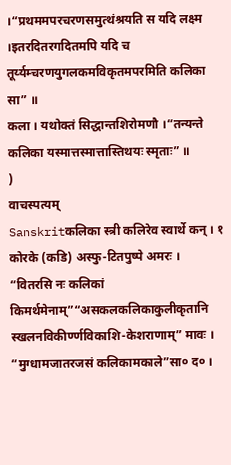।“प्रथममपरचरणसमुत्थंश्रयति स यदि लक्ष्म ।इतरदितरगदितमपि यदि च तूर्य्यम्चरणयुगलकमविकृतमपरमिति कलिका सा” ॥
कला । यथोक्तं सिद्धान्तशिरोमणौ ।“तन्यन्ते कलिका यस्मात्तस्मात्तास्तिथयः स्मृताः” ॥
)
वाचस्पत्यम्
Sanskritकलिका स्त्री कलिरेव स्वार्थे कन् । १ कोरके (कडि) अस्फु-टितपुष्पे अमरः । “वितरसि नः कलिकां किमर्थमेनाम्”“असकलकलिकाकुलीकृतानि स्खलनविकीर्ण्णविकाशि-केशराणाम्” मावः । “मुग्धामजातरजसं कलिकामकाले”सा० द० ।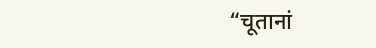“चूतानां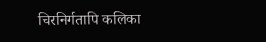चिरनिर्गतापि कलिका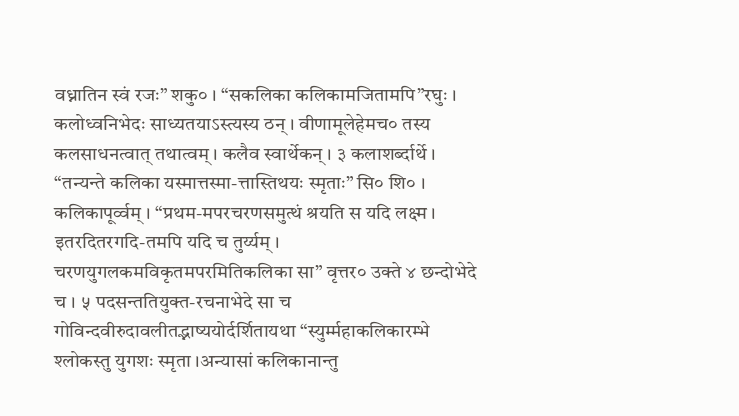वध्नातिन स्वं रजः” शकु० । “सकलिका कलिकामजितामपि”रघुः । कलोध्वनिभेदः साध्यतयाऽस्त्यस्य ठन् । वीणामूलेहेमच० तस्य कलसाधनत्वात् तथात्वम् । कलैव स्वार्थेकन् । ३ कलाशर्ब्दार्थे । “तन्यन्ते कलिका यस्मात्तस्मा-त्तास्तिथयः स्मृताः” सि० शि० । कलिकापूर्व्वम् । “प्रथम-मपरचरणसमुत्थं श्रयति स यदि लक्ष्म । इतरदितरगदि-तमपि यदि च तुर्य्यम् । चरणयुगलकमविकृतमपरमितिकलिका सा” वृत्तर० उक्ते ४ छन्दोभेदे च । ५ पदसन्ततियुक्त-रचनाभेदे सा च गोविन्दवीरुदावलीतद्भाष्ययोर्दर्शितायथा “स्युर्म्महाकलिकारम्भे श्लोकस्तु युगशः स्मृता ।अन्यासां कलिकानान्तु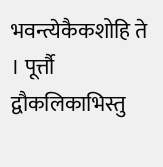भवन्त्येकैकशोहि ते । पूर्त्तौ द्वौकलिकाभिस्तु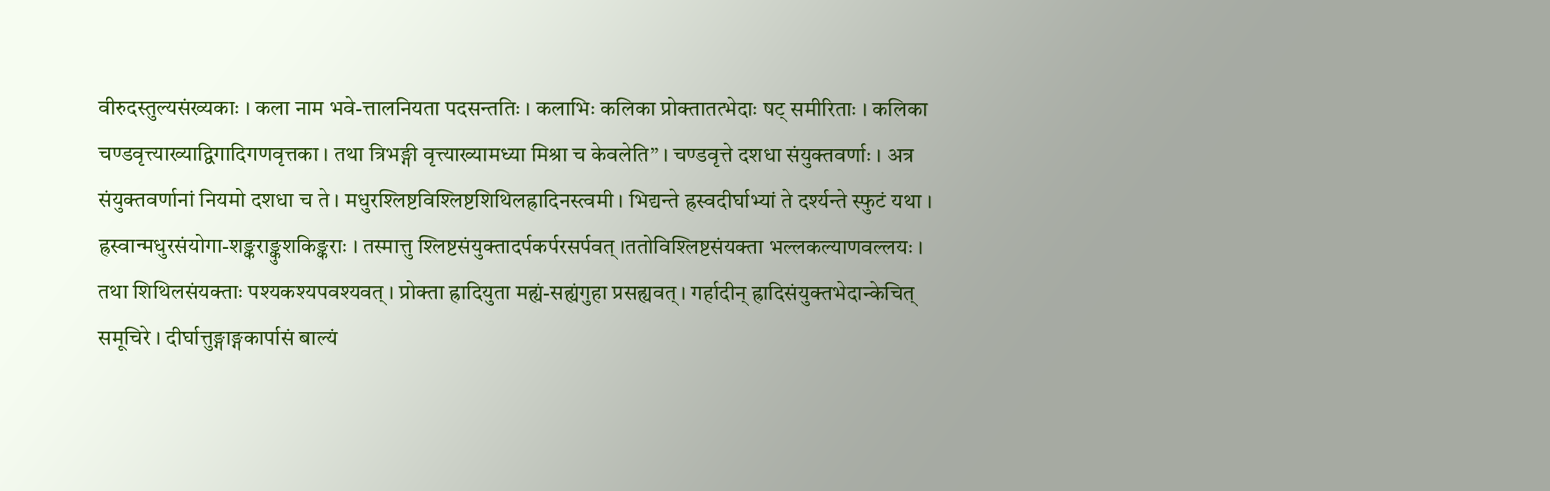वीरुदस्तुल्यसंख्यकाः । कला नाम भवे-त्तालनियता पदसन्ततिः । कलाभिः कलिका प्रोक्तातत्भेदाः षट् समीरिताः । कलिका चण्डवृत्त्याख्याद्विगादिगणवृत्तका । तथा त्रिभङ्गी वृत्त्याख्यामध्या मिश्रा च केवलेति” । चण्डवृत्ते दशधा संयुक्तवर्णाः । अत्र संयुक्तवर्णानां नियमो दशधा च ते । मधुरश्लिष्टविश्लिष्टशिथिलह्रादिनस्त्वमी । भिद्यन्ते ह्रस्वदीर्घाभ्यां ते दर्श्यन्ते स्फुटं यथा । ह्रस्वान्मधुरसंयोगा-शङ्कराङ्कुशकिङ्कराः । तस्मात्तु श्लिष्टसंयुक्तादर्पकर्परसर्पवत् ।ततोविश्लिष्टसंयक्ता भल्लकल्याणवल्लयः । तथा शिथिलसंयक्ताः पश्यकश्यपवश्यवत् । प्रोक्ता ह्रादियुता मह्यं-सह्यंगुहा प्रसह्यवत् । गर्हादीन् ह्रादिसंयुक्तभेदान्केचित् समूचिरे । दीर्घात्तुङ्गाङ्गकार्पासं बाल्यं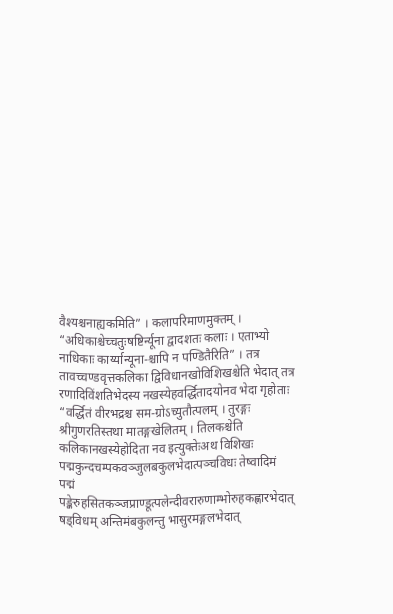वैश्यश्चनाह्यकमिति” । कलापरिमाणमुक्तम् । “अधिकाश्चेच्चतुःषष्टिर्न्यूना द्वादशतः कलाः । एताभ्यो नाधिकाः कार्य्यान्यूना-श्चापि न पण्डितैरिति” । तत्र तावच्चण्डवृत्तकलिका द्विविधानखोविशिखश्चेति भेदात् तत्र रणादिविंशतिभेदस्य नखस्येहवर्द्धितादयोनव भेदा गृहोताः “वर्द्धितं वीरभद्रश्च सम-ग्रोऽच्युतौत्पलम् । तुरङ्गः श्रीगुणरतिस्तथा मातङ्गखेलितम् । तिलकश्चेति कलिकानखस्येहोदिता नव इत्युक्तेःअथ विशिखः पद्मकुन्दचम्पकवञ्जुलबकुलभेदात्पञ्चविधः तेष्वादिमं पद्मं पङ्केरुहसितकञ्जप्राण्डूत्पलेन्दीवरारुणाम्भोरुहकह्णारभेदात् षड्विधम् अन्तिमंबकुलन्तु भासुरमङ्गलभेदात्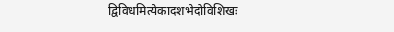द्विविधमित्येकादशभेदोविशिखः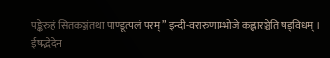पङ्केरुहं सितकञ्जंतथा पाण्डूत्पलं परम्” इन्दी-वरारुणाम्भोजे कह्लारञ्चेति षड्विधम् । ईषद्भेदेन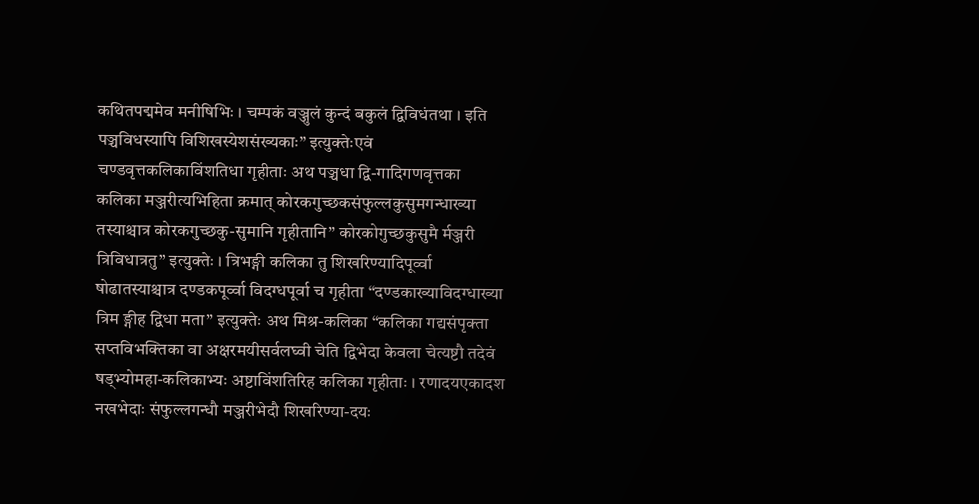कथितपद्ममेव मनीषिभिः । चम्पकं वञ्जुलं कुन्दं बकुलं द्विविधंतथा । इति पञ्चविधस्यापि विशिखस्येशसंख्यकाः” इत्युक्तेःएवं चण्डवृत्तकलिकाविंशतिधा गृहीताः अथ पञ्चधा द्वि-गादिगणवृत्तका कलिका मञ्जरीत्यभिहिता क्रमात् कोरकगुच्छकसंफुल्लकुसुमगन्धाख्या तस्याश्चात्र कोरकगुच्छकु-सुमानि गृहीतानि” कोरकोगुच्छकुसुमै र्मञ्जरी त्रिविधात्रतु” इत्युक्तेः । त्रिभङ्गी कलिका तु शिखरिण्यादिपूर्व्वा षोढातस्याश्चात्र दण्डकपूर्व्वा विदग्धपूर्वा च गृहीता “दण्डकाख्याविदग्धाख्या त्रिम ङ्गीह द्विधा मता” इत्युक्तेः अथ मिश्र-कलिका “कलिका गद्यसंपृक्ता सप्तविभक्तिका वा अक्षरमयीसर्वलघ्वी चेति द्विभेदा केवला चेत्यष्टौ तदेवं षड्भ्योमहा-कलिकाभ्यः अष्टाविंशतिरिह कलिका गृहीताः । रणादयएकादश नखभेदाः संफुल्लगन्धौ मञ्जरीभेदौ शिखरिण्या-दयः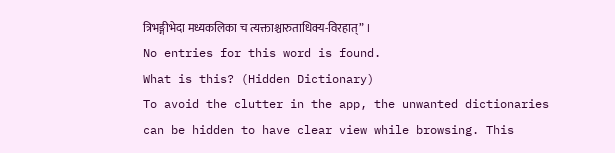त्रिभङ्गीभेदा मध्यकलिका च त्यक्ताश्चारुताधिक्य-विरहात्” ।
No entries for this word is found.
What is this? (Hidden Dictionary)
To avoid the clutter in the app, the unwanted dictionaries can be hidden to have clear view while browsing. This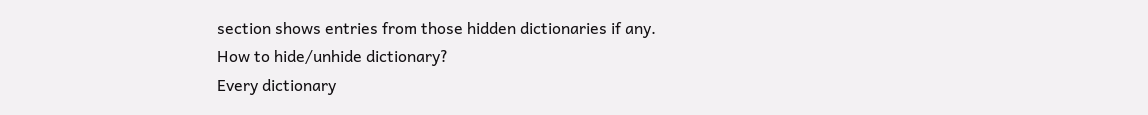section shows entries from those hidden dictionaries if any.
How to hide/unhide dictionary?
Every dictionary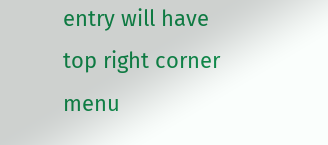entry will have top right corner menu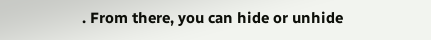. From there, you can hide or unhide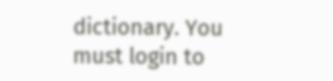dictionary. You must login to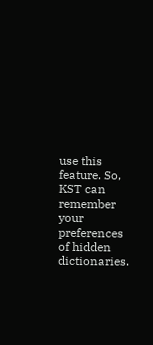use this feature. So, KST can remember your preferences of hidden dictionaries.